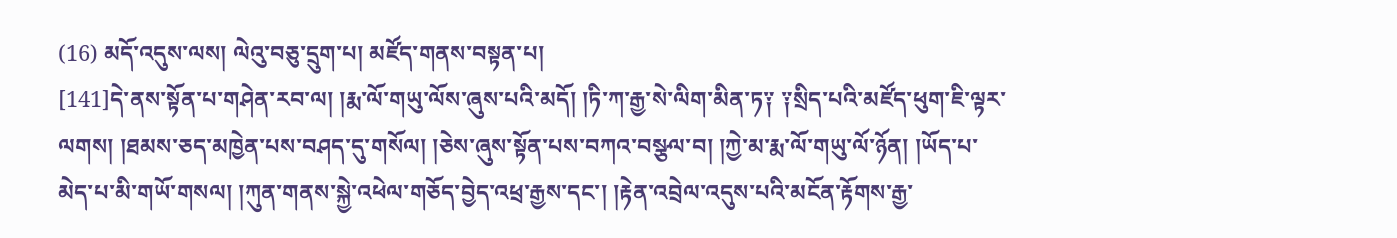(16) མདོ་འདུས་ལས། ལེའུ་བཅུ་དྲུག་པ། མཛོད་གནས་བསྟན་པ།
[141]དེ་ནས་སྟོན་པ་གཤེན་རབ་ལ། །རྨ་ལོ་གཡུ་ལོས་ཞུས་པའི་མདོ། །ཏི་ཀ་རྒྱ་སེ་ལིག་མིན་ཏ༑ ༑སྲིད་པའི་མཛོད་ཕུག་ཇི་ལྟར་ལགས། །ཐམས་ཅད་མཁྱེན་པས་བཤད་དུ་གསོལ། །ཅེས་ཞུས་སྟོན་པས་བཀའ་བསྩལ་བ། །ཀྱེ་མ་རྨ་ལོ་གཡུ་ལོ་ཉོན། །ཡོད་པ་མེད་པ་མི་གཡོ་གསལ། །ཀུན་གནས་སྐྱེ་འཕེལ་གཅོད་བྱེད་འཕྲ་རྒྱས་དང་། །རྟེན་འབྲེལ་འདུས་པའི་མངོན་རྟོགས་རྒྱ་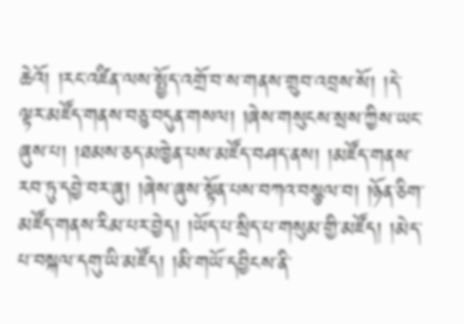ཆེའོ། །རང་འཛིན་ལས་སྤྱོད་འགྲོ་བ་ས་གནས་གྲུབ་འབྲས་སོ། །དེ་ལྟར་མཛོད་གནས་བཅུ་བདུན་གསལ། །ཞེས་གསུངས་སྲས་ཀྱིས་ཡང་ཞུས་པ། །ཐམས་ཅད་མཁྱེན་པས་མཛོད་བཤད་ནས། །མཛོད་གནས་རབ་ཏུ་དབྱེ་བར་ཞུ། །ཞེས་ཞུས་སྟོན་པས་བཀའ་བསྩལ་བ། །ཉོན་ཅིག་མཛོད་གནས་རིམ་པར་བྱེད། །ཡོད་པ་སྲིད་པ་གསུམ་གྱི་མཛོད། །མེད་པ་བསྐལ་དགུ་ཡི་མཛོད། །མི་གཡོ་དབྱིངས་ནི་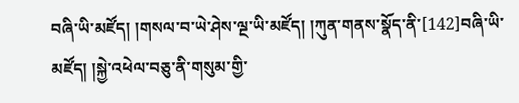བཞི་ཡི་མཛོད། །གསལ་བ་ཡེ་ཤེས་ལྔ་ཡི་མཛོད། །ཀུན་གནས་སྣོད་ནི་[142]བཞི་ཡི་མཛོད། །སྐྱེ་འཕེལ་བཅུ་ནི་གསུམ་གྱི་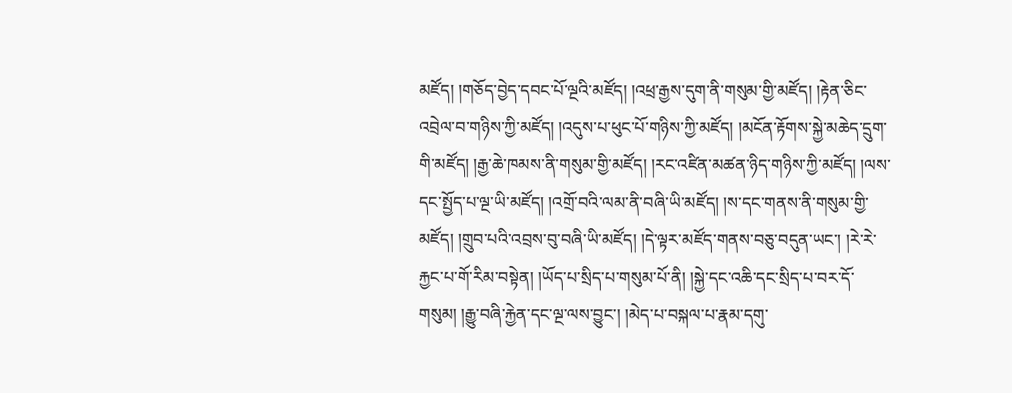མཛོད། །གཅོད་བྱེད་དབང་པོ་ལྔའི་མཛོད། །འཕྲ་རྒྱས་དུག་ནི་གསུམ་གྱི་མཛོད། །རྟེན་ཅིང་འབྲེལ་བ་གཉིས་ཀྱི་མཛོད། །འདུས་པ་ཕུང་པོ་གཉིས་ཀྱི་མཛོད། །མངོན་རྟོགས་སྐྱེ་མཆེད་དྲུག་གི་མཛོད། །རྒྱ་ཆེ་ཁམས་ནི་གསུམ་གྱི་མཛོད། །རང་འཛིན་མཚན་ཉིད་གཉིས་ཀྱི་མཛོད། །ལས་དང་སྤྱོད་པ་ལྔ་ཡི་མཛོད། །འགྲོ་བའི་ལམ་ནི་བཞི་ཡི་མཛོད། །ས་དང་གནས་ནི་གསུམ་གྱི་མཛོད། །གྲུབ་པའི་འབྲས་བུ་བཞི་ཡི་མཛོད། །དེ་ལྟར་མཛོད་གནས་བཅུ་བདུན་ཡང་། །རེ་རེ་རྐྱང་པ་གོ་རིམ་བསྟེན། །ཡོད་པ་སྲིད་པ་གསུམ་པོ་ནི། །སྐྱེ་དང་འཆི་དང་སྲིད་པ་བར་དོ་གསུམ། །རྒྱུ་བཞི་རྐྱེན་དང་ལྔ་ལས་བྱུང་། །མེད་པ་བསྐལ་པ་རྣམ་དགུ་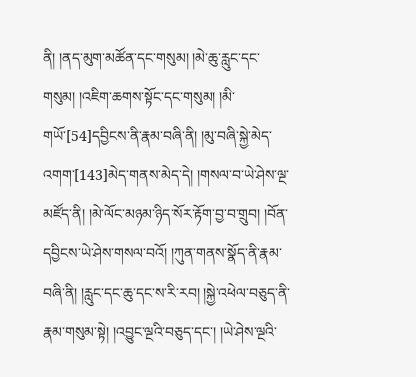ནི། །ནད་མུག་མཚོན་དང་གསུམ། །མེ་ཆུ་རླུང་དང་གསུམ། །འཇིག་ཆགས་སྟོང་དང་གསུམ། །མི་གཡོ་[54]དབྱིངས་ནི་རྣམ་བཞི་ནི། །མུ་བཞི་སྐྱེ་མེད་འགག་[143]མེད་གནས་མེད་དེ། །གསལ་བ་ཡེ་ཤེས་ལྔ་མཛོད་ནི། །མེ་ལོང་མཉམ་ཉིད་སོར་རྟོག་བྱ་བ་གྲུབ། །བོན་དབྱིངས་ཡེ་ཤེས་གསལ་བའོ། །ཀུན་གནས་སྣོད་ནི་རྣམ་བཞི་ནི། །རླུང་དང་ཆུ་དང་ས་རི་རབ། །སྐྱེ་འཕེལ་བཅུད་ནི་རྣམ་གསུམ་སྟེ། །འབྱུང་ལྔའི་བཅུད་དང་། །ཡེ་ཤེས་ལྔའི་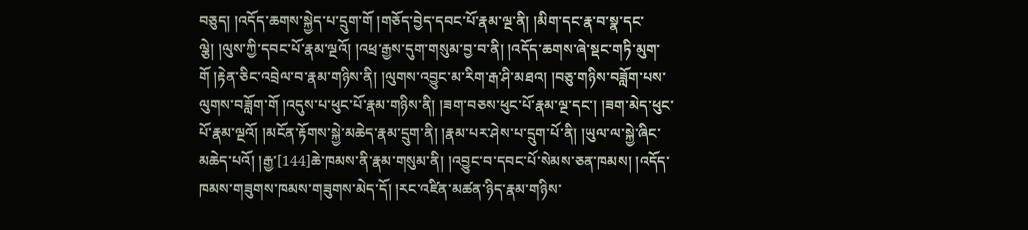བཅུད། །འདོད་ཆགས་སྐྱེད་པ་དྲུག་གོ །གཅོད་བྱེད་དབང་པོ་རྣམ་ལྔ་ནི། །མིག་དང་རྣ་བ་སྣ་དང་ལྕེ། །ལུས་ཀྱི་དབང་པོ་རྣམ་ལྔའོ། །འཕྲ་རྒྱས་དུག་གསུམ་བྱ་བ་ནི། །འདོད་ཆགས་ཞེ་སྡང་གཏི་མུག་གོ །རྟེན་ཅིང་འབྲེལ་བ་རྣམ་གཉིས་ནི། །ལུགས་འབྱུང་མ་རིག་རྒ་ཤི་མཐའ། །བཅུ་གཉིས་བཟློག་པས་ལུགས་བཟློག་གོ །འདུས་པ་ཕུང་པོ་རྣམ་གཉིས་ནི། །ཟག་བཅས་ཕུང་པོ་རྣམ་ལྔ་དང་། །ཟག་མེད་ཕུང་པོ་རྣམ་ལྔའོ། །མངོན་རྟོགས་སྐྱེ་མཆེད་རྣམ་དྲུག་ནི། །རྣམ་པར་ཤེས་པ་དྲུག་པོ་ནི། །ཡུལ་ལ་སྐྱེ་ཞིང་མཆེད་པའོ། །རྒྱ་[144]ཆེ་ཁམས་ནི་རྣམ་གསུམ་ནི། །འབྱུང་བ་དབང་པོ་སེམས་ཅན་ཁམས། །འདོད་ཁམས་གཟུགས་ཁམས་གཟུགས་མེད་དོ། །རང་འཛིན་མཚན་ཉིད་རྣམ་གཉིས་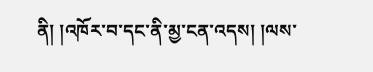ནི། །འཁོར་བ་དང་ནི་མྱ་ངན་འདས། །ལས་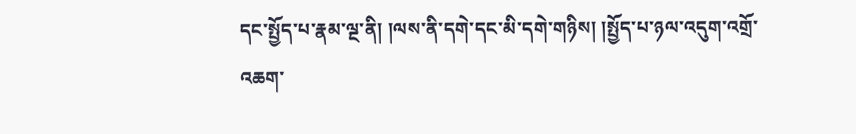དང་སྤྱོད་པ་རྣམ་ལྔ་ནི། །ལས་ནི་དགེ་དང་མི་དགེ་གཉིས། །སྤྱོད་པ་ཉལ་འདུག་འགྲོ་འཆག་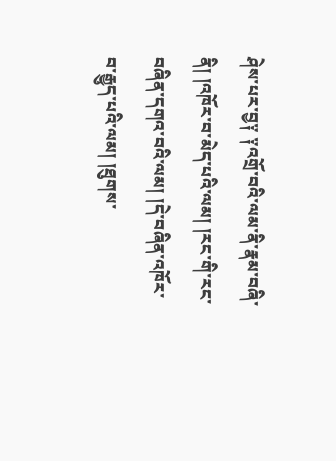ཤེས་པར་བྱ༑ ༑འགྲོ་བའི་ལམ་ནི་རྣམ་བཞི་ནི། །འཁོར་བ་མེད་པའི་ལམ། །རང་གི་རང་བཞིན་དགའ་བའི་ལམ། །དེ་བཞིན་འཁོར་བ་རྒྱུད་པའི་ལམ། །ཐུགས་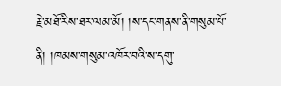རྗེ་མཐོ་རིས་ཐར་ལམ་མོ། །ས་དང་གནས་ནི་གསུམ་པོ་ནི། །ཁམས་གསུམ་འཁོར་བའི་ས་དགུ་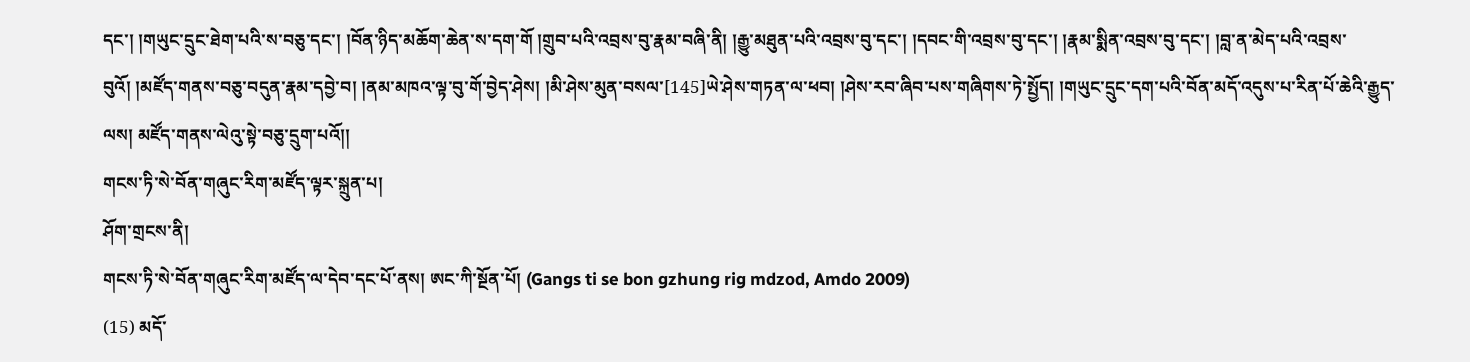དང་། །གཡུང་དྲུང་ཐེག་པའི་ས་བཅུ་དང་། །བོན་ཉིད་མཆོག་ཆེན་ས་དག་གོ །གྲུབ་པའི་འབྲས་བུ་རྣམ་བཞི་ནི། །རྒྱུ་མཐུན་པའི་འབྲས་བུ་དང་། །དབང་གི་འབྲས་བུ་དང་། །རྣམ་སྨིན་འབྲས་བུ་དང་། །བླ་ན་མེད་པའི་འབྲས་བུའོ། །མཛོད་གནས་བཅུ་བདུན་རྣམ་དབྱེ་བ། །ནམ་མཁའ་ལྟ་བུ་གོ་བྱེད་ཤེས། །མི་ཤེས་མུན་བསལ་[145]ཡེ་ཤེས་གཏན་ལ་ཕབ། །ཤེས་རབ་ཞིབ་པས་གཞིགས་ཏེ་སྤྱོད། །གཡུང་དྲུང་དག་པའི་བོན་མདོ་འདུས་པ་རིན་པོ་ཆེའི་རྒྱུད་ལས། མཛོད་གནས་ལེའུ་སྟེ་བཅུ་དྲུག་པའོ།།
གངས་ཏི་སེ་བོན་གཞུང་རིག་མཛོད་ལྟར་སྐྲུན་པ།
ཤོག་གྲངས་ནི།
གངས་ཏི་སེ་བོན་གཞུང་རིག་མཛོད་ལ་དེབ་དང་པོ་ནས། ཨང་ཀི་སྔོན་པོ། (Gangs ti se bon gzhung rig mdzod, Amdo 2009)
(15) མདོ་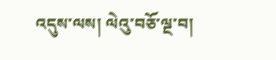འདུས་ལས། ལེའུ་བཅོ་ལྔ་བ།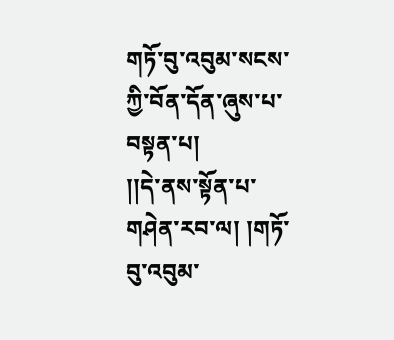གཏོ་བུ་འབུམ་སངས་ཀྱི་བོན་དོན་ཞུས་པ་བསྟན་པ།
།།དེ་ནས་སྟོན་པ་གཤེན་རབ་ལ། །གཏོ་བུ་འབུམ་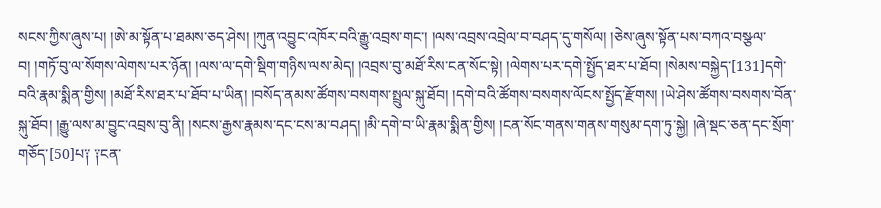སངས་ཀྱིས་ཞུས་པ། །ཨེ་མ་སྟོན་པ་ཐམས་ཅད་ཤེས། །ཀུན་འབྱུང་འཁོར་བའི་རྒྱུ་འབྲས་གང་། །ལས་འབྲས་འབྲེལ་བ་བཤད་དུ་གསོལ། །ཅེས་ཞུས་སྟོན་པས་བཀའ་བསྩལ་བ། །གཏོ་བུ་ལ་སོགས་ལེགས་པར་ཉོན། །ལས་ལ་དགེ་སྡིག་གཉིས་ལས་མེད། །འབྲས་བུ་མཐོ་རིས་ངན་སོང་སྟེ། །ལེགས་པར་དགེ་སྤྱོད་ཐར་པ་ཐོབ། །སེམས་བསྐྱེད་[131]དགེ་བའི་རྣམ་སྨིན་གྱིས། །མཐོ་རིས་ཐར་པ་ཐོབ་པ་ཡིན། །བསོད་ནམས་ཚོགས་བསགས་སྤྲུལ་སྐུ་ཐོབ། །དགེ་བའི་ཚོགས་བསགས་ལོངས་སྤྱོད་རྫོགས། །ཡེ་ཤེས་ཚོགས་བསགས་བོན་སྐུ་ཐོབ། །རྒྱུ་ལས་མ་བྱུང་འབྲས་བུ་ནི། །སངས་རྒྱས་རྣམས་དང་ངས་མ་བཤད། །མི་དགེ་བ་ཡི་རྣམ་སྨིན་གྱིས། །ངན་སོང་གནས་གནས་གསུམ་དག་ཏུ་སྐྱེ། །ཞེ་སྡང་ཅན་དང་སྲོག་གཅོད་[50]པ༑ ༑ངན་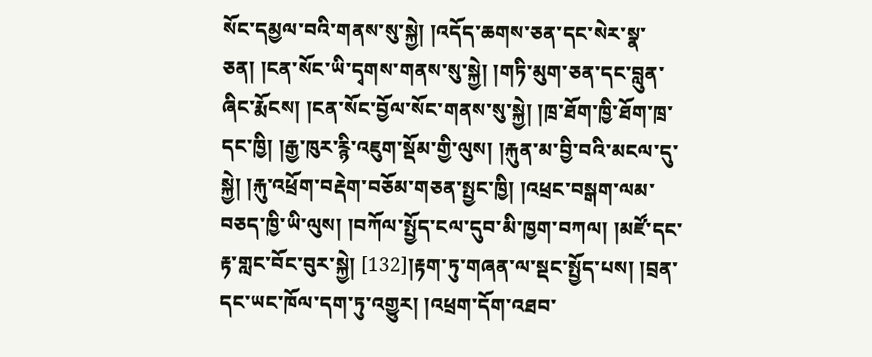སོང་དམྱལ་བའི་གནས་སུ་སྐྱེ། །འདོད་ཆགས་ཅན་དང་སེར་སྣ་ཅན། །ངན་སོང་ཡི་དྭགས་གནས་སུ་སྐྱེ། །གཏི་མུག་ཅན་དང་བླུན་ཞིང་རྨོངས། །ངན་སོང་བྱོལ་སོང་གནས་སུ་སྐྱེ། །ཁྲ་ཐོག་ཁྱི་ཐོག་ཁྲ་དང་ཁྱི། །རྒྱ་ཁུར་རྙི་འཇུག་སྡོམ་གྱི་ལུས། །རྐུན་མ་བྱི་བའི་མངལ་དུ་སྐྱེ། །རྐུ་འཕྲོག་བརྡེག་བཅོམ་གཅན་སྤྱང་ཁྱི། །འཕྲང་བསྒག་ལམ་བཅད་ཁྱི་ཡི་ལུས། །བཀོལ་སྤྱོད་ངལ་དུབ་མི་ཁྱག་བཀལ། །མཛོ་དང་རྟ་གླང་བོང་བུར་སྐྱེ། [132]།རྟག་ཏུ་གཞན་ལ་སྡང་སྤྱོད་པས། །བྲན་དང་ཡང་ཁོལ་དག་ཏུ་འགྱུར། །འཕྲག་དོག་འཐབ་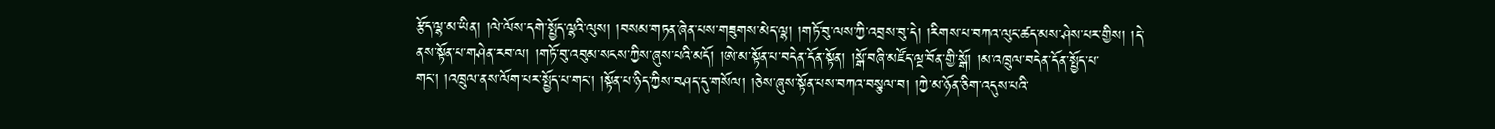རྩོད་ལྷ་མ་ཡིན། །ལེ་ལོས་དགེ་སྤྱོད་ལྷའི་ལུས། །བསམ་གཏན་ཞེན་པས་གཟུགས་མེད་ལྷ། །གཏོ་བུ་ལས་ཀྱི་འབྲས་བུ་དེ། །རིགས་པ་བཀའ་ལུང་ཚད་མས་ཤེས་པར་གྱིས། །དེ་ནས་སྟོན་པ་གཤེན་རབ་ལ། །གཏོ་བུ་འབུམ་སངས་ཀྱིས་ཞུས་པའི་མདོ། །ཨེ་མ་སྟོན་པ་བདེན་དོན་སྟོན། །སྒོ་བཞི་མཛོད་ལྔ་བོན་གྱི་སྒོ། །མ་འཁྲུལ་བདེན་དོན་སྤྱོད་པ་གང་། །འཁྲུལ་ནས་ལོག་པར་སྤྱོད་པ་གང་། །སྟོན་པ་ཉིད་ཀྱིས་བཤད་དུ་གསོལ། །ཅེས་ཞུས་སྟོན་པས་བཀའ་བསྩལ་བ། །ཀྱེ་མ་ཉོན་ཅིག་འདུས་པའི་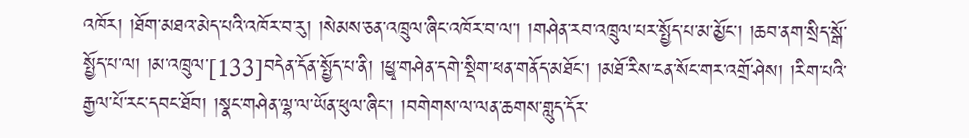འཁོར། །ཐོག་མཐའ་མེད་པའི་འཁོར་བ་རུ། །སེམས་ཅན་འཁྲུལ་ཞིང་འཁོར་བ་ལ་། །གཤེན་རབ་འཁྲུལ་པར་སྤྱོད་པ་མ་མྱོང་། །ཆབ་ནག་སྲིད་སྒོ་སྤྱོད་པ་ལ། །མ་འཁྲུལ་[133]བདེན་དོན་སྤྱོད་པ་ནི། །ཕྱྭ་གཤེན་དགེ་སྡིག་ཕན་གནོད་མཐོང་། །མཐོ་རིས་ངན་སོང་གར་འགྲོ་ཤེས། །རིག་པའི་རྒྱལ་པོ་རང་དབང་ཐོབ། །སྣང་གཤེན་ལྷ་ལ་ཡོན་ཕུལ་ཞིང་། །བགེགས་ལ་ལན་ཆགས་གླུད་དོར་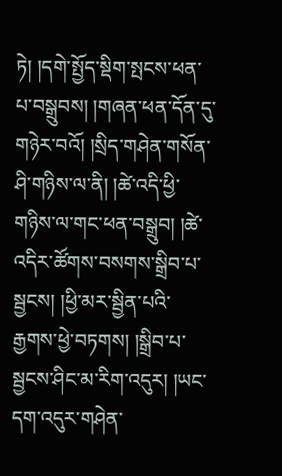ཏེ། །དགེ་སྤྱོད་སྡིག་སྤངས་ཕན་པ་བསྒྲུབས། །གཞན་ཕན་དོན་དུ་གཉེར་བའོ། །སྲིད་གཤེན་གསོན་ཤི་གཉིས་ལ་ནི། །ཚེ་འདི་ཕྱི་གཉིས་ལ་གང་ཕན་བསྒྲུབ། །ཚེ་འདིར་ཚོགས་བསགས་སྒྲིབ་པ་སྦྱངས། །ཕྱི་མར་སྦྱིན་པའི་རྒྱགས་ཕྱེ་བཏགས། །སྒྲིབ་པ་སྦྱངས་ཤིང་མ་རིག་འདུར། །ཡང་དག་འདུར་གཤེན་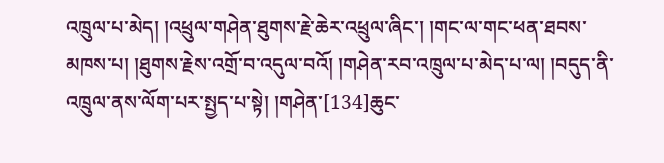འཁྲུལ་པ་མེད། །འཕྲུལ་གཤེན་ཐུགས་རྗེ་ཆེར་འཕྲུལ་ཞིང་། །གང་ལ་གང་ཕན་ཐབས་མཁས་པ། །ཐུགས་རྗེས་འགྲོ་བ་འདུལ་བའོ། །གཤེན་རབ་འཁྲུལ་པ་མེད་པ་ལ། །བདུད་ནི་འཁྲུལ་ནས་ལོག་པར་སྤྱད་པ་སྟེ། །གཤེན་[134]ཆུང་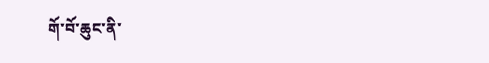གོ་བོ་ཆུང་ནི་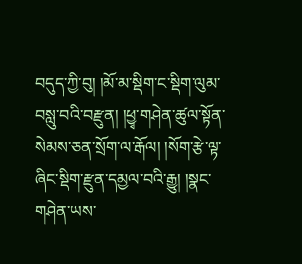བདུད་ཀྱི་བུ། །མོ་མ་སྡིག་ང་སྡིག་ལུམ་བསླུ་བའི་བརྫུན། །ཕྱྭ་གཤེན་ཚུལ་སྟོན་སེམས་ཅན་སྲོག་ལ་རྒོལ། །སོག་རྩེ་ལྟ་ཞིང་སྡིག་རྫུན་དམྱལ་བའི་རྒྱུ། །སྣང་གཤེན་ཡས་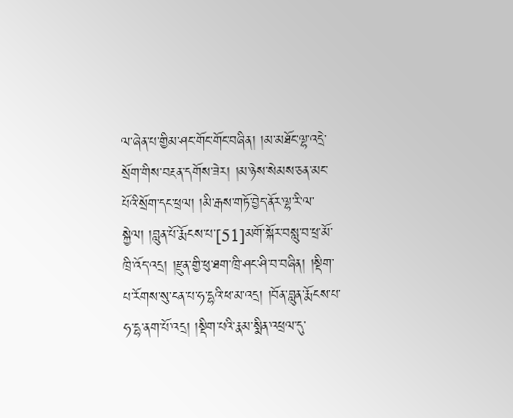ལ་ཞེན་པ་གྱིམ་ཤང་གོང་གོང་བཞིན། །མ་མཐོང་ལྷ་འདྲེ་སྲོག་གིས་བརྔན་དགོས་ཟེར། །མ་ཉེས་སེམས་ཅན་མང་པོའི་སྲོག་དང་ཕྲལ། །མི་རྒས་གཏོ་བྱེད་ནོར་ལྷ་རི་ལ་སྐྱེལ། །བླུན་པོ་རྨོངས་པ་[51]མགོ་སྐོར་བསླུ་བ་ཕྲ་མོ་ཁྲི་འོད་འདྲ། །རྫུན་གྱི་ཕུ་ཐག་ཁྲི་ཤང་ཤི་བ་བཞིན། །སྡིག་པ་རོགས་སུ་ངན་པ་ཧ་དྷའི་ཕ་མ་འདྲ། །བོན་བླུན་རྨོངས་པ་ཧ་དྷ་ནག་པོ་འདྲ། །སྡིག་པའི་རྣམ་སྨིན་འཕྲལ་དུ་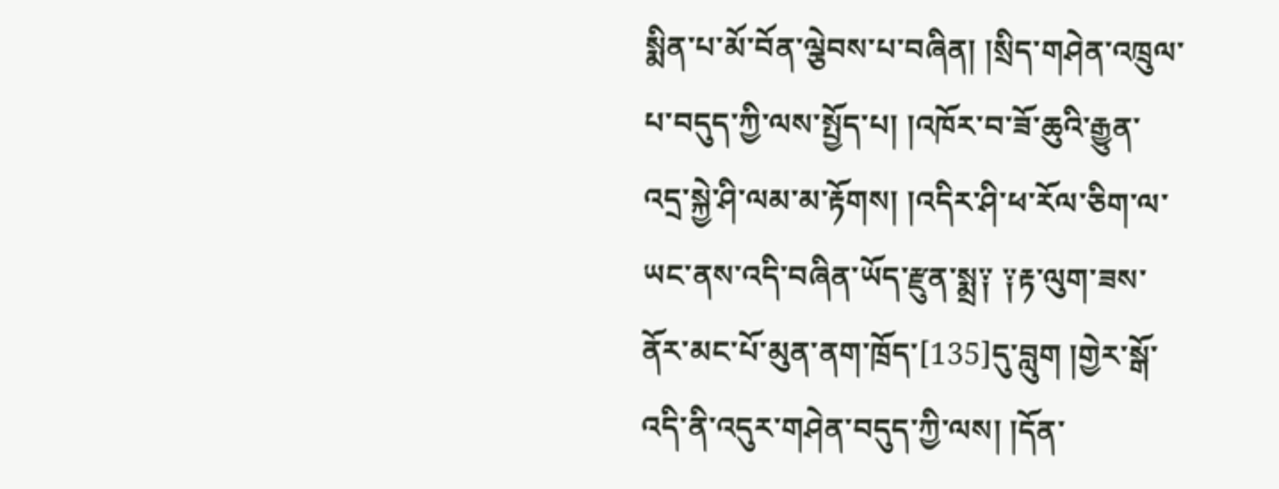སྨིན་པ་མོ་བོན་ལྕེབས་པ་བཞིན། །སྲིད་གཤེན་འཁྲུལ་པ་བདུད་ཀྱི་ལས་སྤྱོད་པ། །འཁོར་བ་ཟོ་ཆུའི་རྒྱུན་འདྲ་སྐྱེ་ཤི་ལམ་མ་རྟོགས། །འདིར་ཤི་ཕ་རོལ་ཅིག་ལ་ཡང་ནས་འདི་བཞིན་ཡོད་རྫུན་སྨྲ༑ ༑རྟ་ལུག་ཟས་ནོར་མང་པོ་མུན་ནག་ཁྲོད་[135]དུ་བླུག །གྱེར་སྒོ་འདི་ནི་འདུར་གཤེན་བདུད་ཀྱི་ལས། །དོན་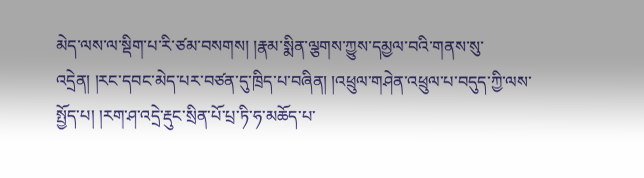མེད་ལས་ལ་སྡིག་པ་རི་ཙམ་བསགས། །རྣམ་སྨིན་ལྕགས་ཀྱུས་དམྱལ་བའི་གནས་སུ་འདྲེན། །རང་དབང་མེད་པར་བཙན་དུ་ཁྲིད་པ་བཞིན། །འཕྲུལ་གཤེན་འཕྲུལ་པ་བདུད་ཀྱི་ལས་སྤྱོད་པ། །རག་ཤ་འདྲེ་རྡུང་སྲིན་པོ་པྲ་ཏི་ཧ་མཆོད་པ་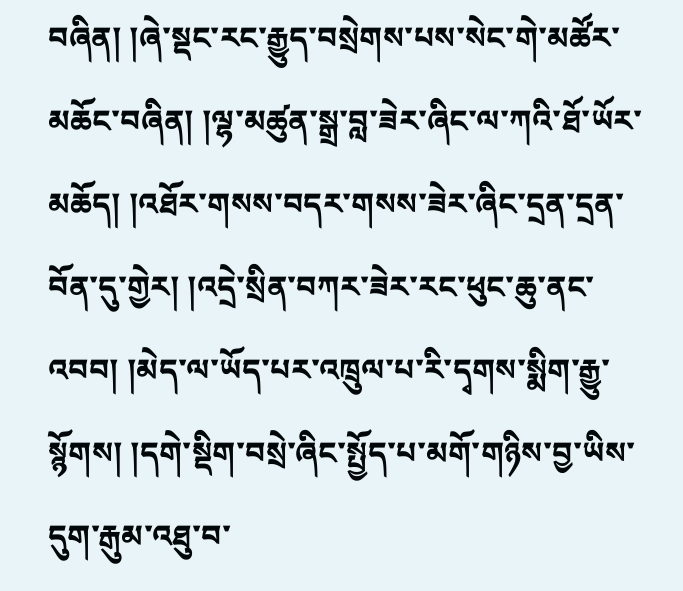བཞིན། །ཞེ་སྡང་རང་རྒྱུད་བསྲེགས་པས་སེང་གེ་མཚོར་མཆོང་བཞིན། །ལྷ་མཚུན་སྒྲ་བླ་ཟེར་ཞིང་ལ་ཀའི་ཐོ་ཡོར་མཆོད། །འཐོར་གསས་བདར་གསས་ཟེར་ཞིང་དྲན་དྲན་བོན་དུ་གྱེར། །འདྲེ་སྲིན་བཀར་ཟེར་རང་ཕུང་ཆུ་ནང་འབབ། །མེད་ལ་ཡོད་པར་འཁྲུལ་པ་རི་དྭགས་སྨིག་རྒྱུ་སྙོགས། །དགེ་སྡིག་བསྲེ་ཞིང་སྤྱོད་པ་མགོ་གཉིས་བྱ་ཡིས་དུག་རྒུམ་འཐུ་བ་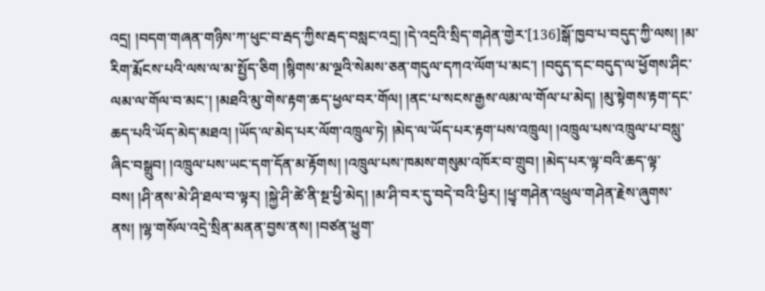འདྲ། །བདག་གཞན་གཉིས་ཀ་ཕུང་བ་རྦད་ཀྱིས་རྦད་བསླང་འདྲ། །དེ་འདྲའི་སྲིད་གཤེན་གྱེར་[136]སྒོ་ཁྱབ་པ་བདུད་ཀྱི་ལས། །མ་རིག་རྨོངས་པའི་ལས་ལ་མ་སྤྱོད་ཅིག །སྙིགས་མ་ལྔའི་སེམས་ཅན་གདུལ་དཀའ་ལོག་པ་མང་། །བདུད་དང་བདུད་ལ་ཕྱོགས་ཤིང་ལམ་ལ་གོལ་བ་མང་། །མཐའི་མུ་གེས་རྟག་ཆད་ཕྱལ་བར་གོལ། །ནང་པ་སངས་རྒྱས་ལམ་ལ་གོལ་པ་མེད། །མུ་སྟེགས་རྟག་དང་ཆད་པའི་ཡོད་མེད་མཐའ། །ཡོད་ལ་མེད་པར་ལོག་འཁྲུལ་ཏེ། །མེད་ལ་ཡོད་པར་རྟག་པས་འཁྲུལ། །འཁྲུལ་པས་འཁྲུལ་པ་བསླུ་ཞིང་བསྒྲུབ། །འཁྲུལ་པས་ཡང་དག་དོན་མ་རྟོགས། །འཁྲུལ་པས་ཁམས་གསུམ་འཁོར་བ་གྲུབ། །མེད་པར་ལྟ་བའི་ཆད་ལྟ་བས། །ཤི་ནས་མེ་ཤི་ཐལ་བ་ལྟར། །སྐྱེ་ཤི་ཚེ་ནི་སྔ་ཕྱི་མེད། །མ་ཤི་བར་དུ་བདེ་བའི་ཕྱིར། །ཕྱྭ་གཤེན་འཕྲུལ་གཤེན་རྗེས་ཞུགས་ནས། །ལྷ་གསོལ་འདྲེ་སྲིན་མནན་བྱས་ནས། །བཙན་ཕྱུག་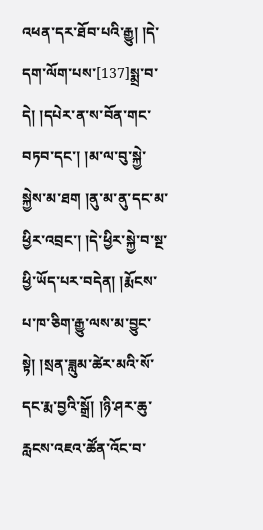འཕན་དར་ཐོབ་པའི་རྒྱུ། །དེ་དག་ལོག་པས་[137]སྨྲ་བ་དེ། །དཔེར་ན་ས་བོན་གང་བཏབ་དང་། །མ་ལ་བུ་སྐྱེ་སྐྱེས་མ་ཐག །ནུ་མ་ནུ་དང་མ་ཕྱིར་འབྲང་། །དེ་ཕྱིར་སྐྱེ་བ་སྔ་ཕྱི་ཡོད་པར་བདེན། །རྨོངས་པ་ཁ་ཅིག་རྒྱུ་ལས་མ་བྱུང་སྟེ། །སྲན་ཟླུམ་ཚེར་མའི་སོ་དང་རྨ་བྱའི་སྒྲོ། །ཉི་ཤར་ཆུ་རླངས་འཇའ་ཚོན་འོང་བ་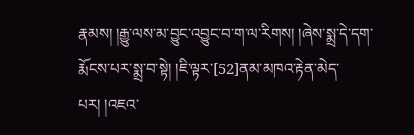རྣམས། །རྒྱུ་ལས་མ་བྱུང་འབྱུང་བ་ག་ལ་རིགས། །ཞེས་སྨྲ་དེ་དག་རྨོངས་པར་སྨྲ་བ་སྟེ། །ཇི་ལྟར་[52]ནམ་མཁའ་རྟེན་མེད་པར། །འཇའ་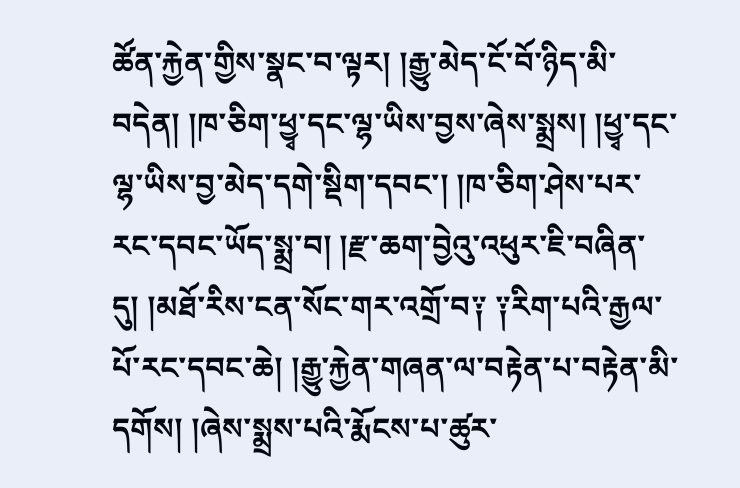ཚོན་རྐྱེན་གྱིས་སྣང་བ་ལྟར། །རྒྱུ་མེད་ངོ་བོ་ཉིད་མི་བདེན། །ཁ་ཅིག་ཕྱྭ་དང་ལྷ་ཡིས་བྱས་ཞེས་སྨྲས། །ཕྱྭ་དང་ལྷ་ཡིས་བྱ་མེད་དགེ་སྡིག་དབང་། །ཁ་ཅིག་ཤེས་པར་རང་དབང་ཡོད་སྨྲ་བ། །རྫ་ཆག་བྱེའུ་འཕུར་ཇི་བཞིན་དུ། །མཐོ་རིས་ངན་སོང་གར་འགྲོ་བ༑ ༑རིག་པའི་རྒྱལ་པོ་རང་དབང་ཆེ། །རྒྱུ་རྐྱེན་གཞན་ལ་བརྟེན་པ་བརྟེན་མི་དགོས། །ཞེས་སྨྲས་པའི་རྨོངས་པ་ཚུར་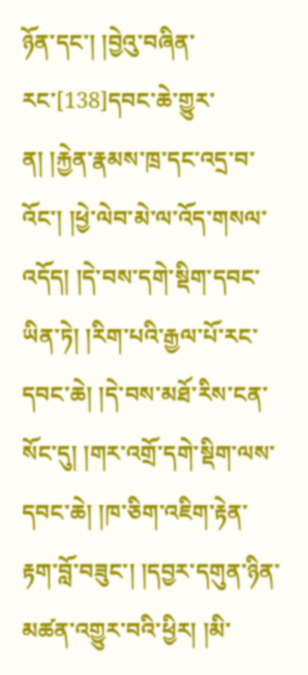ཉོན་དང་། །བྱེའུ་བཞིན་རང་[138]དབང་ཆེ་གྱུར་ན། །རྐྱེན་རྣམས་ཁྲ་དང་འདྲ་བ་འོང་། །ཕྱེ་ལེབ་མེ་ལ་འོད་གསལ་འདོད། །དེ་བས་དགེ་སྡིག་དབང་ཡིན་ཏེ། །རིག་པའི་རྒྱལ་པོ་རང་དབང་ཆེ། །དེ་བས་མཐོ་རིས་ངན་སོང་དུ། །གར་འགྲོ་དགེ་སྡིག་ལས་དབང་ཆེ། །ཁ་ཅིག་འཇིག་རྟེན་རྟག་བློ་བཟུང་། །དབྱར་དགུན་ཉིན་མཚན་འགྱུར་བའི་ཕྱིར། །མི་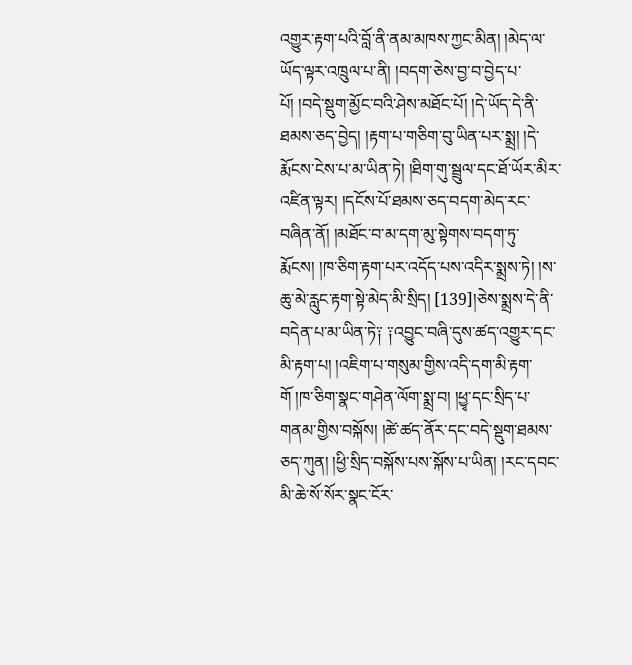འགྱུར་རྟག་པའི་བློ་ནི་ནམ་མཁས་ཀྱང་མིན། །མེད་ལ་ཡོད་ལྟར་འཁྲུལ་པ་ནི། །བདག་ཅེས་བྱ་བ་བྱེད་པ་པོ། །བདེ་སྡུག་མྱོང་བའི་ཤེས་མཐོང་པོ། །དེ་ཡོད་དེ་ནི་ཐམས་ཅད་བྱེད། །རྟག་པ་གཅིག་བུ་ཡིན་པར་སྨྲ། །དེ་རྨོངས་ངེས་པ་མ་ཡིན་ཏེ། །ཐིག་གུ་སྦྲུལ་དང་ཐོ་ཡོར་མིར་འཛིན་ལྟར། །དངོས་པོ་ཐམས་ཅད་བདག་མེད་རང་བཞིན་ནོ། །མཐོང་བ་མ་དག་མུ་སྟེགས་བདག་ཏུ་རྨོངས། །ཁ་ཅིག་རྟག་པར་འདོད་པས་འདིར་སྨྲས་ཏེ། །ས་ཆུ་མེ་རླུང་རྟག་སྟེ་མེད་མི་སྲིད། [139]།ཅེས་སྨྲས་དེ་ནི་བདེན་པ་མ་ཡིན་ཏེ༑ ༑འབྱུང་བཞི་དུས་ཚད་འགྱུར་དང་མི་རྟག་པ། །འཇིག་པ་གསུམ་གྱིས་འདི་དག་མི་རྟག་གོ །ཁ་ཅིག་སྣང་གཤེན་ལོག་སྨྲ་བ། །ཕྱྭ་དང་སྲིད་པ་གནམ་གྱིས་བསྐོས། །ཚེ་ཚད་ནོར་དང་བདེ་སྡུག་ཐམས་ཅད་ཀུན། །ཕྱི་སྲིད་བསྐོས་པས་སྐོས་པ་ཡིན། །རང་དབང་མི་ཆེ་སོ་སོར་སྣང་ངོར་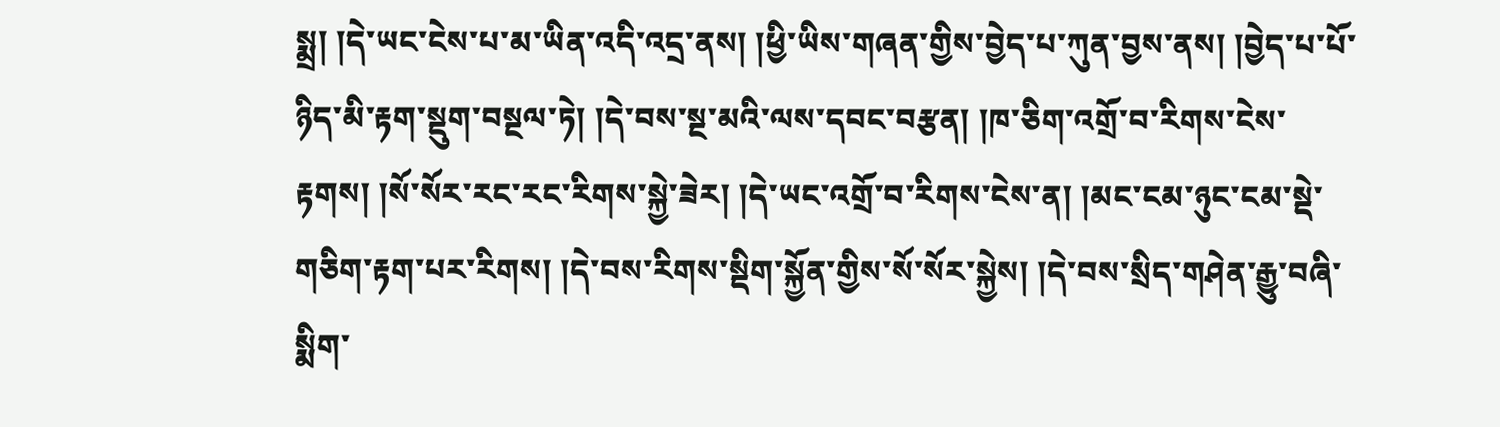སྨྲ། །དེ་ཡང་ངེས་པ་མ་ཡིན་འདི་འདྲ་ནས། །ཕྱི་ཡིས་གཞན་གྱིས་བྱེད་པ་ཀུན་བྱས་ནས། །བྱེད་པ་པོ་ཉིད་མི་རྟག་སྡུག་བསྔལ་ཏེ། །དེ་བས་སྔ་མའི་ལས་དབང་བརྩན། །ཁ་ཅིག་འགྲོ་བ་རིགས་ངེས་རྟགས། །སོ་སོར་རང་རང་རིགས་སྐྱེ་ཟེར། །དེ་ཡང་འགྲོ་བ་རིགས་ངེས་ན། །མང་ངམ་ཉུང་ངམ་སྡེ་གཅིག་རྟག་པར་རིགས། །དེ་བས་རིགས་སྡིག་སྐྱོན་གྱིས་སོ་སོར་སྐྱེས། །དེ་བས་སྲིད་གཤེན་རྒྱུ་བཞི་སྨིག་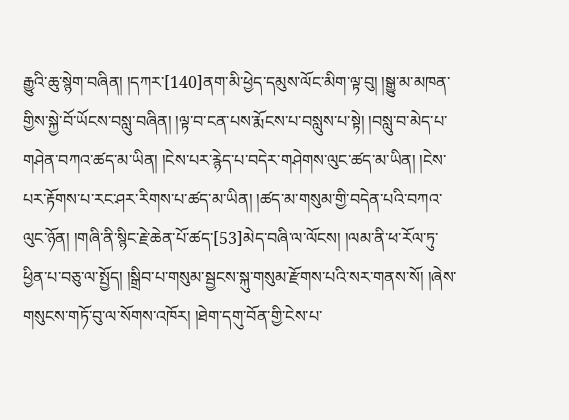རྒྱུའི་ཆུ་སྙེག་བཞིན། །དཀར་[140]ནག་མི་ཕྱེད་དམུས་ལོང་མིག་ལྟ་བུ། །སྒྱུ་མ་མཁན་གྱིས་སྐྱེ་བོ་ཡོངས་བསླུ་བཞིན། །ལྟ་བ་ངན་པས་རྨོངས་པ་བསླུས་པ་སྟེ། །བསླུ་བ་མེད་པ་གཤེན་བཀའ་ཚད་མ་ཡིན། །ངེས་པར་རྙེད་པ་བདེར་གཤེགས་ལུང་ཚད་མ་ཡིན། །ངེས་པར་རྟོགས་པ་རང་ཤར་རིགས་པ་ཚད་མ་ཡིན། །ཚད་མ་གསུམ་གྱི་བདེན་པའི་བཀའ་ལུང་ཉོན། །གཞི་ནི་སྙིང་རྗེ་ཆེན་པོ་ཚད་[53]མེད་བཞི་ལ་ལོངས། །ལམ་ནི་ཕ་རོལ་ཏུ་ཕྱིན་པ་བཅུ་ལ་སྤྱོད། །སྒྲིབ་པ་གསུམ་སྦྱངས་སྐུ་གསུམ་རྫོགས་པའི་སར་གནས་སོ། །ཞེས་གསུངས་གཏོ་བུ་ལ་སོགས་འཁོར། །ཐེག་དགུ་བོན་གྱི་ངེས་པ་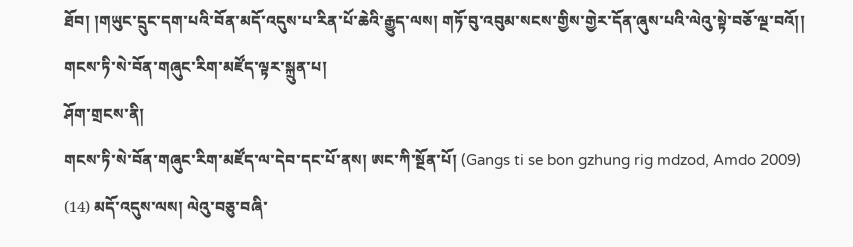ཐོབ། །གཡུང་དྲུང་དག་པའི་བོན་མདོ་འདུས་པ་རིན་པོ་ཆེའི་རྒྱུད་ལས། གཏོ་བུ་འབུམ་སངས་གྱིས་གྱེར་དོན་ཞུས་པའི་ལེའུ་སྟེ་བཅོ་ལྔ་བའོ།།
གངས་ཏི་སེ་བོན་གཞུང་རིག་མཛོད་ལྟར་སྐྲུན་པ།
ཤོག་གྲངས་ནི།
གངས་ཏི་སེ་བོན་གཞུང་རིག་མཛོད་ལ་དེབ་དང་པོ་ནས། ཨང་ཀི་སྔོན་པོ། (Gangs ti se bon gzhung rig mdzod, Amdo 2009)
(14) མདོ་འདུས་ལས། ལེའུ་བཅུ་བཞི་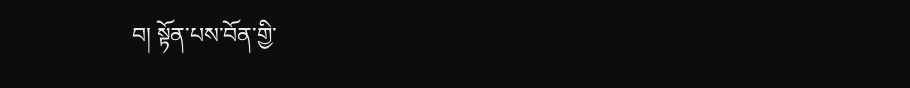བ། སྟོན་པས་བོན་གྱི་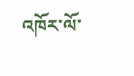འཁོར་ལོ་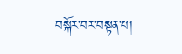བསྐོར་བར་བསྟན་པ།